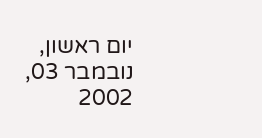יום ראשון, נובמבר 03, 2002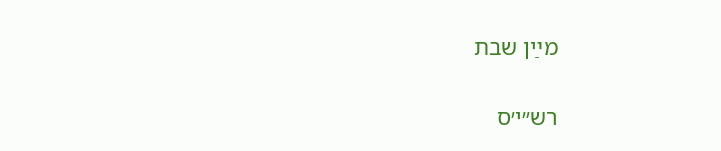מײַן שבת

רש״י׳ס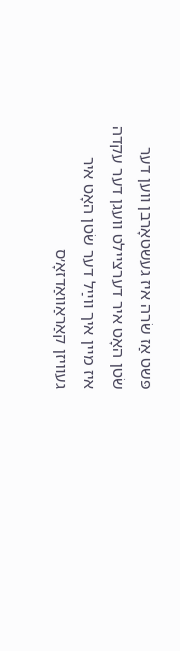פּשט אַז שׂרה איז געשטאָרבן װען דער שׂטן האָט איר דערצײלט װעגן דער עקדה איז מײן איך װײַל דער שׂטן האָט איר געװיזן קאַראַװאַדזאָ׳ס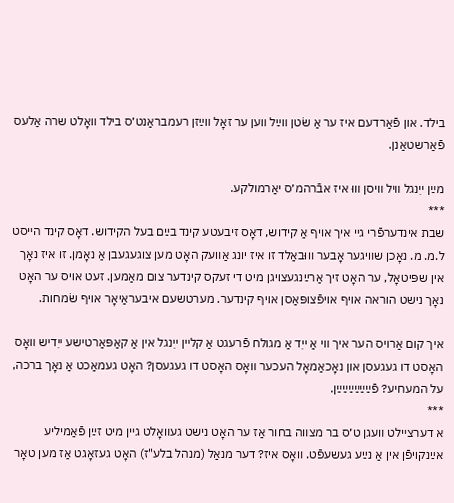בילד. און פֿאַרדעם איז ער אַ שׂטן װײַל װען ער זאָל װײַזן רעמבראַנט׳ס בילד װאָלט שרה אַלעס פֿאַרשטאַנן.

מײַן ייִנגל װיל װיסן װוּ איז אבֿרהמ׳ס יאַרמולקע.
***
שבת אינדערפֿרי גײ איך אױף אַ קידוש, דאָס זיבעטע קינד בײַם בעל הקידוש. דאָס קינד הײסט ל.מ. מ. נאָכן שװיגער אָבער װוּבאַלד זו איז יונג אַװעק האָט מען צוגעגעבן אַ נאָמן. זו איז נאָך אין שפּיטאָל, ער האָט זיך אַרײַנגעצױגן מיט די זעקס קינדער צום מאַמען. זעט אױס ער האָט נאָך נישט הוראה אױף אױפֿצופּאַסן אױף קינדער. מערטשעם איבעראַיאָר אױף שׂמחות.

איך קום אַרױס הער איך װי אַ ייִד אַ מגולח פֿרעגט אַ קלײן ייִנגל אין אַ קאַפּאַרטישע ייִדיש װאָס האָסט דו געגעסן און נאָכאַמאָל העכער װאָס האָסט דו געגעסן? האָט געמאַכט אַ נאָך ברכה, על המעחיע? פֿײַײַײַײַײַײַן.
***
א דערצײלט װעגן ט׳ס בר מצװה בחור אַז ער האָט נישט געװאָלט גײן מיט זײַן פֿאַמיליע אײַנקױפֿן אין אַ נײַע געשעפֿט. װאָס איז? דער מנאַל (מנהל בלע"ז) האָט געזאָגט אַז מען טאָר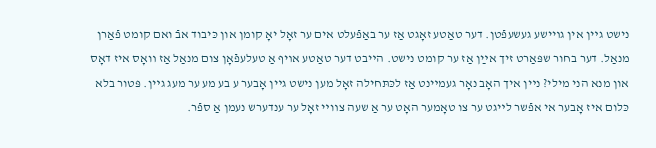נישט גײן אין גױישע געשעפֿטן. דער טאַטע זאָגט אַז ער באַפֿעלט אים ער זאָל יאָ קומן און כּיבוד אבֿ ואם קומט פֿאַרן מנאַל. דער בחור שפּאַרט זיך אײַן אַז ער קומט נישט. הײבט דער טאַטע אױף אַ טעלעפֿאָן צום מנאַל אַז װאָס איז דאָס און מנא הני מילי? נײן איך האָב נאָר געמײנט אַז לכּתּחילה זאָל מען נישט גײן אָבער ע בע מע ער מעג גײן. פּטור בלא כּלום איז אָבער אי אפֿשר לײגט ער צו טאָמער האָט ער אַ שעה צװײ זאָל ער ענדערש נעמן אַ ספֿר.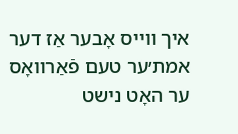איך װײס אָבער אַז דער אמת׳ער טעם פֿאַרװאָס ער האָט נישט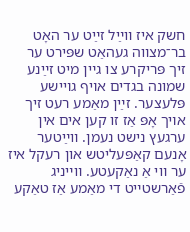חשק איז װײַל זײַט ער האָט בר־מצװה געהאַט שפּירט ער זיך פּריקרע צו גײן מיט זײַנע שמונה בגדים אױף גױישע פּלעצער. זײַן מאַמע רעט זיך אױך אָפּ אַז זו קען אים אין ערגעץ נישט נעמן. װײַטער אָנעם קאַפּעליטש און רעקל איז ער װי אַ נאַקעטע. װײניג פֿאַרשטײט די מאַמע אַז טאַקע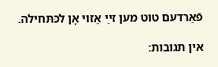פֿאַרדעם טוט מען זײַ אַזױ אָן לכּתּחילה.

אין תגובות: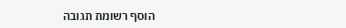הוסף רשומת תגובה